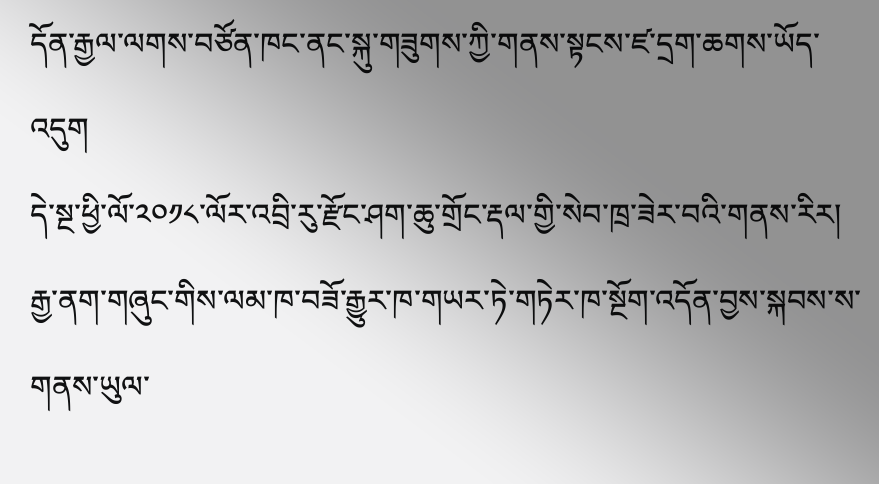དོན་རྒྱལ་ལགས་བཙོན་ཁང་ནང་སྐུ་གཟུགས་ཀྱི་གནས་སྟངས་ཛ་དྲག་ཆགས་ཡོད་འདུག
དེ་སྔ་ཕྱི་ལོ་༢༠༡༨་ལོར་འབྲི་རུ་རྫོང་ཤག་ཆུ་གྲོང་རྡལ་གྱི་སེབ་ཁྲ་ཟེར་བའི་གནས་རིར། རྒྱ་ནག་གཞུང་གིས་ལམ་ཁ་བཟོ་རྒྱུར་ཁ་གཡར་ཏེ་གཏེར་ཁ་སྔོག་འདོན་བྱས་སྐབས་ས་གནས་ཡུལ་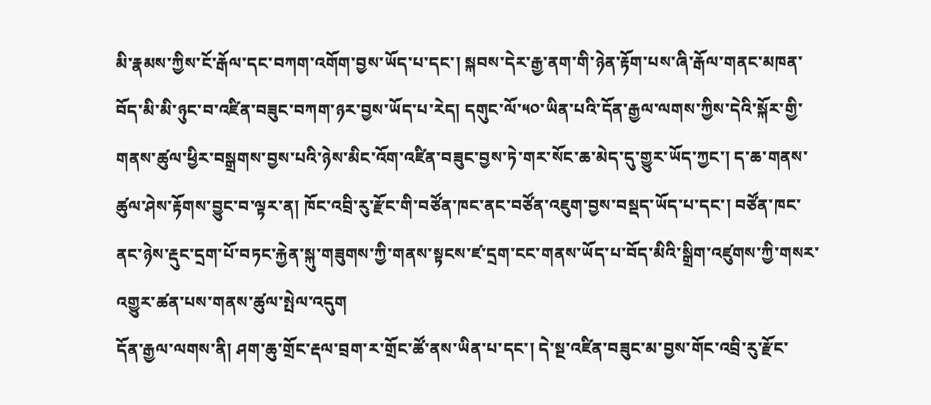མི་རྣམས་ཀྱིས་ངོ་རྒོལ་དང་བཀག་འགོག་བྱས་ཡོད་པ་དང་། སྐབས་དེར་རྒྱ་ནག་གི་ཉེན་རྟོག་པས་ཞི་རྒོལ་གནང་མཁན་བོད་མི་མི་ཉུང་བ་འཛིན་བཟུང་བཀག་ཉར་བྱས་ཡོད་པ་རེད། དགུང་ལོ་༥༠་ཡིན་པའི་དོན་རྒྱལ་ལགས་ཀྱིས་དེའི་སྐོར་གྱི་གནས་ཚུལ་ཕྱིར་བསྒྲགས་བྱས་པའི་ཉེས་མིང་འོག་འཛིན་བཟུང་བྱས་ཏེ་གར་སོང་ཆ་མེད་དུ་གྱུར་ཡོད་ཀྱང་། ད་ཆ་གནས་ཚུལ་ཤེས་རྟོགས་བྱུང་བ་ལྟར་ན། ཁོང་འབྲི་རུ་རྫོང་གི་བཙོན་ཁང་ནང་བཙོན་འཇུག་བྱས་བསྡད་ཡོད་པ་དང་། བཙོན་ཁང་ནང་ཉེས་རྡུང་དྲག་པོ་བཏང་རྐྱེན་སྐུ་གཟུགས་ཀྱི་གནས་སྟངས་ཛ་དྲག་ངང་གནས་ཡོད་པ་བོད་མིའི་སྒྲིག་འཛུགས་ཀྱི་གསར་འགྱུར་ཚན་པས་གནས་ཚུལ་སྤེལ་འདུག
དོན་རྒྱལ་ལགས་ནི། ཤག་ཆུ་གྲོང་རྡལ་བྲག་ར་གྲོང་ཚོ་ནས་ཡིན་པ་དང་། དེ་སྔ་འཛིན་བཟུང་མ་བྱས་གོང་འབྲི་རུ་རྫོང་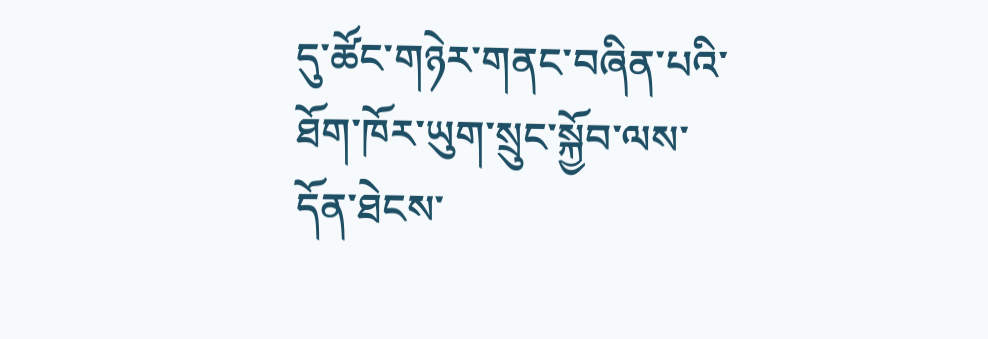དུ་ཚོང་གཉེར་གནང་བཞིན་པའི་ཐོག་ཁོར་ཡུག་སྲུང་སྐྱོབ་ལས་དོན་ཐེངས་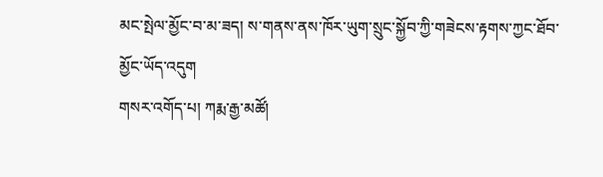མང་སྤེལ་མྱོང་བ་མ་ཟད། ས་གནས་ནས་ཁོར་ཡུག་སྲུང་སྐྱོབ་ཀྱི་གཟེངས་རྟགས་ཀྱང་ཐོབ་མྱོང་ཡོད་འདུག
གསར་འགོད་པ། ཀརྨ་རྒྱ་མཚོ།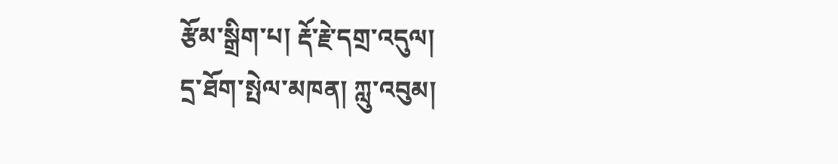རྩོམ་སྒྲིག་པ། རྡོ་རྗེ་དགྲ་འདུལ།
དྲ་ཐོག་སྤེལ་མཁན། ཀླུ་འབུམ།